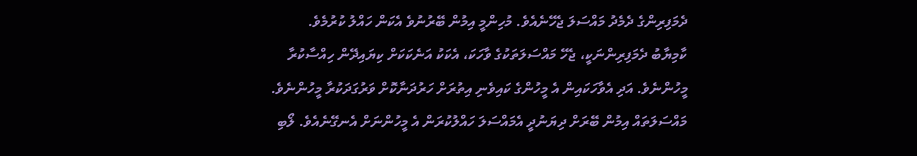ދެމަފިރިންގެ ދެމެދު މައްސަލަ ޖެހޭނެއެވެ. މުހިންމީ އިމުން ބޭރުނުވެ އެކަން ހައްލު ކުރުމެވެ.
ކާމިޔާބު ދެމަފިރިންނަކީ، ޖެހޭ މައްސަލަތަކުގެ ވާހަކަ، އެކަކު އަނެކަކަށް ކިޔައިދޭން ހިއްސާކުރާ މީހުންނެވެ. އަދި އެވާހަކައިން އެ މީހުންގެ ކައިވެނި އިތުރަށް ހަރުދަނާކޮށް ވަރުގަދަކުރާ މީހުންނެވެ. މައްސަލަތައް އިމުން ބޭރަށް ދިޔަނުދީ އެމައްސަލަ ހައްލުކުރަން އެ މީހުންނަށް އެނގޭނެއެވެ. ލޯބި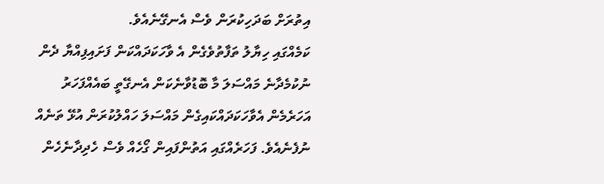އިތުރަށް ބަދަހިކުރަން ވެސް އެނގޭނެއެވެ.
ކަމެއްގައި ހިޔާލު ތަފާތުވެގެން އެ ވާހަކަދައްކަން ފަށައިފިއްޔާ ދެން ނުކުމެދާނެ މައްސަލަ މާ ބޮޑުވާނެކަން އެނގޭތީ ބައެއްފަހަރު އަހަރެމެން އެވާހަކަދައްކައިގެން މައްސަލަ ހައްލުކުރަން އުޅޭ ތަނެއް ނުފެނެއެވެ. ފަހަރެއްގައި އަތުންފައިން ގޯހެއް ވެސް ހެދިދާނެހެން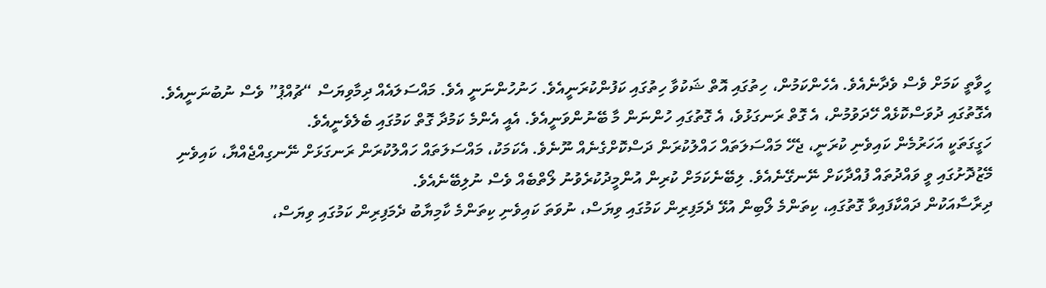ހީވާތީ ކަމަށް ވެސް ވެދާނެއެވެ. އެހެންކަމުން، ހިތުގައި އޮތް ޝަކުވާ ހިތުގައި ކަފުންކުރަނީއެވެ. ހަނުހުންނަނީ އެވެ. މައްސަލައެއް ދިމާވިޔަސް “ޗުއްޕު” ވެސް ނުބުނަނީއެވެ. އެގޮތުގައި ދުވަސްކޮޅެއް ހޭދަވުމުން، އެ ގޮތް ރަނގަޅުވެ، އެ ގޮތުގައި ހުންނަން މާ ބޭނުންވަނީއެވެ. އެއީ އެންމެ ކަމުދާ ގޮތް ކަމުގައި ބެލެވެނީއެވެ.
ހަގީގަތަކީ އަހަރުމެން ކައިވެނި ކުރަނީ، ޖެހޭ މައްސަލަތައް ހައްލުކުރަން ދަސްކޮށްގެނެއް ނޫނެވެ. އެކަމަކު، މައްސަލަތައް ހައްލުކުރަން ރަނގަޅަށް ނޭނގިއްޖެއްޔާ، ކައިވެނި މޭޒުދޮށުގައި ވީ ވައްދުތައް ފުއްދާކަށް ނޭނގޭނެއެވެ. ލިބޭނެކަމަށް ކުރިން އުންމީދުކުރެވުނު ލޯތްބެއް ވެސް ނުލިބޭނެއެވެ.
ދިރާސާއަކުން ދައްކާފައިވާ ގޮތުގައި، ކިތަންމެ ލޯބިން އުޅޭ ދެމަފިރިން ކަމުގައި ވިޔަސް، ނުވަތަ ކައިވެނި ކިތަންމެ ކާމިޔާބު ދެމަފިރިން ކަމުގައި ވިޔަސް،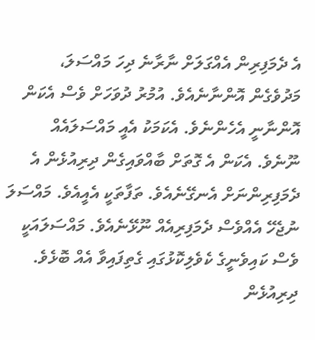އެ ދެމަފިރިން އެއްގަލަށް ނާރާނެ ދިހަ މައްސަލަ، މަދުވެގެން އޮންނާނެއެވެ. އުމުރު ދުވަހަށް ވެސް އެކަން އޮންނާނީ އެހެންނެވެ. އެކަމަކު އެއީ މައްސަލައެއް ނޫނެވެ. އެކަން އެ ގޮތަށް ބާއްވައިގެން ދިރިއުޅެން އެ ދެމަފިރިންނަށް އެނގޭނެއެވެ. ތަފާތަކީ އެއީއެވެ. މައްސަލަ ނުޖެހޭ އެއްވެސް ދެމަފިރިއެއް ނޫޅޭނެއެވެ. މައްސަލައަކީ ވެސް ކައިވެނީގެ ކެވެލިކޮޅުގައި ގެތިފައިވާ އެއް ބޮޅެވެ. ދިރިއުޅެން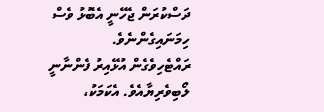ދަސްކުރަން ޖެހޭނީ އެބޮޅު ވެސް ހިމަނައިގެންނެވެ.
ރައްޓެހިވެގެން އުޅޭއިރު ފެންނާނީ ލޯބިވެރިޔާއެވެ. އެކަމަކު،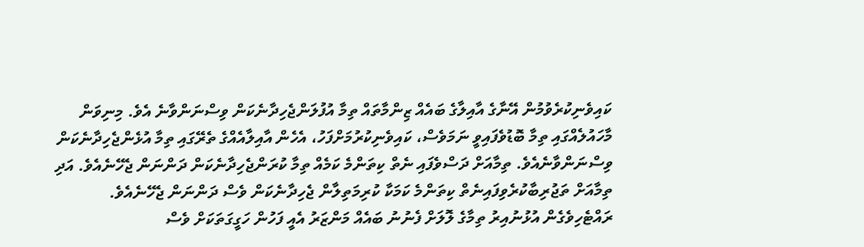ކައިވެނިކުރެވުމުން އޭނާގެ އާއިލާގެ ބައެއް ޒިންމާތައް ތިމާ އުފުލަންޖެހިދާނެކަން ވިސްނަންވާނެ އެވެ. މިނިވަން މާހައުލެއްގައި ތިމާ ބޮޑުވެފައިވީ ނަމަވެސް، ކައިވެނިކުރުމަށްފަހު، އެހެން އާއިލާއެއްގެ ތެރޭގައި ތިމާ އުޅެންޖެހިދާނެކަން ވިސްނަންވާނެއެވެ. ތިމާއަށް ދަސްވެފައި ނެތް ކިތަންމެ ކަމެއް ތިމާ ކުރަންޖެހިދާނެކަން ދަންނަން ޖެހޭނެއެވެ. އަދި ތިމާއަށް ތަޖުރިބާކުރެވިފައިނެތް ކިތަންމެ ކަމަކާ ކުރިމަތިލާން ޖެހިދާނެކަން ވެސް ދަންނަން ޖެހޭނެއެވެ.
ރައްޓެހިވެގެން އުޅުނުއިރު ތިމާގެ ލޮލަށް ފެނުނު ބައެއް މަންޒަރު އެއީ ފަހުން ހަގީގަތަކަށް ވެސް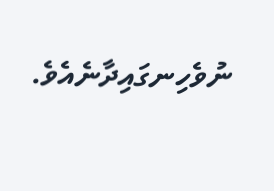ނުވެހިނގައިދާނެއެވެ.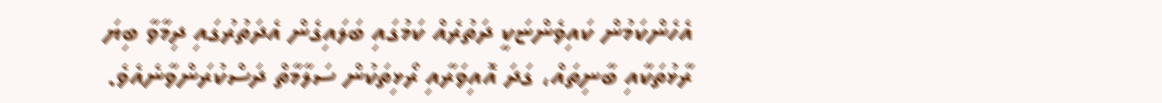އެހެންކަމުން ކައިވެންޏަކީ ދަތުރެއް ކަމުގައި ބަލައިގެން އެދަތުރުގައި ދިމާވާ ބިޔަ ރާޅުތަކާއި ބާނިތައް، ގަދަ އޮއިވަރާއި ރޯޅިތަކުން ސަލާމާތް ދަސްކުރަންވާނެއެވެ.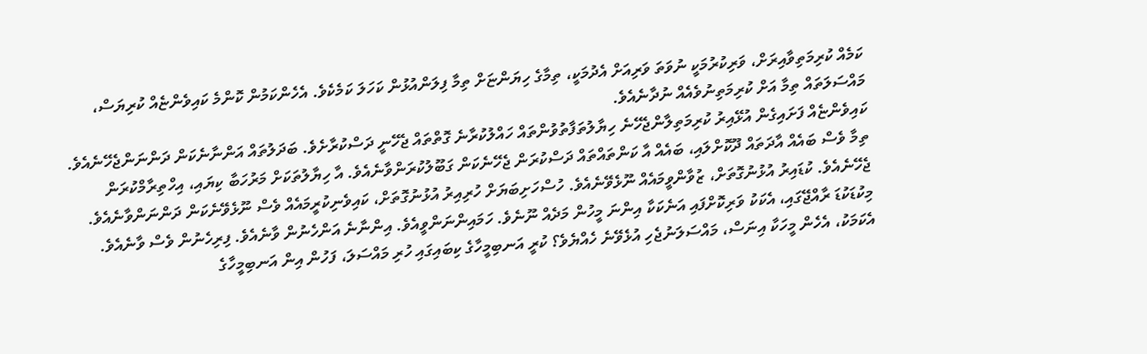ކަމެއް ކުރިމަތިވާއިރަށް، ވަރިކުރުމަކީ ނުވަތަ ވަރިއަށް އެދުމަކީ، ތިމާގެ ހިޔަންޏަށް ތިމާ ފިލަންއުޅުން ކަހަލަ ކަމެކެވެ. އެހެންކަމުން ކޮންމެ ކައިވެންޏެއް ކުރިޔަސް، މައްސަލަތައް ތިމާ އަށް ކުރިމަތިނުވެއެއް ނުދާނެއެވެ.
ކައިވެންޏެއް ފަށައިގެން އުޅޭއިރު ކުރިމަތިލާންޖެހޭނެ ހިޔާލުތަފާތުވުންތައް ހައްލުކުރާނެ ގޮތްތައް ޖެހޭނީ ދަސްކުރާށެވެ. ބަދަލުތައް އަންނާނެކަން ދަންނަންޖެހޭނެއެވެ. ތިމާ ވެސް ބައެއް އާދަތައް ދޫކޮށްލައި، ބައެއް އާ ކަންތައްތައް ދަސްކުރަން ޖެހޭނެކަން ގަބޫލުކުރަންވާނެއެވެ. އާ ހިޔާލުތަކަށް މަރުހަބާ ކިޔައި، އިހްތިރާމްކުރަން ޖެހޭނެއެވެ. ކުޑައިރު އުޅުނުގޮތަށް، ޒުވާންވީމައެއް ނޫޅެވޭނެއެވެ. ހުސްހަށިބަޔަށް ހުރިއިރު އުޅުނުގޮތަށް، ކައިވެނިކުރީމައެއް ވެސް ނޫޅެވޭނެކަން ދަންނަންވާނެއެވެ.
މިކުޑަކުޑަ ރާއްޖޭގައި، އެކަކު ވަރިކޮށްފައި އަނެކަކާ އިންނަ މީހުން މަދެއް ނޫނެވެ. ހަމައިންނަންވީއެވެ. އިންނާނެ އަންހެނުން ވާނެއެވެ. ފިރިހެނުން ވެސް ވާނެއެވެ. އެކަމަކު، އެހެން މީހަކާ އިނަސް، މައްސަލަނުޖެހި އުޅެވޭނެ ހެއްޔެވެ؟ ކުރީ އަނބިމީހާގެ ކިބައިގައި ހުރި މައްސަލަ، ފަހުން އިން އަނބިމީހާގެ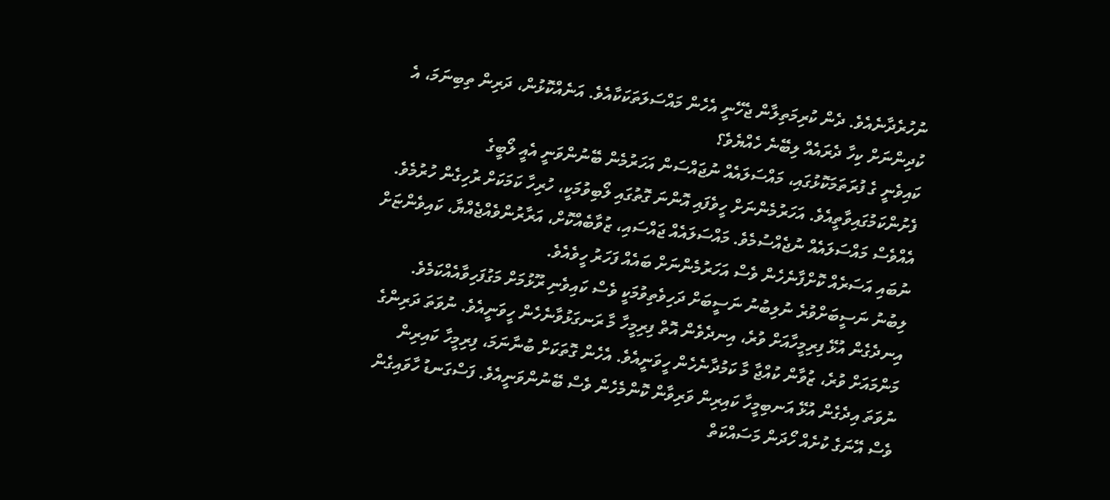ނުހުރެދާނެއެވެ. ދެން ކުރިމަތިލާން ޖެހޭނީ އެހެން މައްސަލަތަކަކާއެވެ. އަނެއްކޮޅުން، ދަރިން ތިބިނަމަ، އެ ކުދިންނަށް ކިހާ ދެރައެއް ލިބޭނެ ހެއްޔެވެ؟
ކައިވެނީ ގެ ފުރަތަމަކޮޅުގައި، މައްސަލައެއް ނުޖައްސަން އަހަރުމެން ބޭނުންވަނީ އެއީ ލޯބީގެ ފެށުންކަމުގައިވާތީއެވެ. އަހަރުމެންނަށް ހީވެފައި އޮންނަ ގޮތުގައި ލޯބިވުމަކީ، ހުރިހާ ކަމަކަށް ރުހިގެން ހުރުމެވެ. އެއްވެސް މައްސަލައެއް ނުޖެއްސުމެވެ. މައްސަލައެއް ޖައްސައި، ޒުވާބެއްކޮށް، އަރާރުންވެއްޖެއްޔާ، ކައިވެންޏަށް ނުބައި އަސަރެއް ކޮށްފާނެހެން ވެސް އަހަރުމެންނަށް ބައެއް ފަހަރު ހީވެއެވެ.
ލިބުނު ނަސީބަށްވުރެ ނުލިބުނު ނަސީބަށް ދަހިވެތިވުމަކީ ވެސް ކައިވެނި ރޫޅުމަށް މަގުފަހިވާއެއްކަމެވެ. އިނދެގެން އުޅޭ ފިރިމީހާއަށް ވުރެ، އިނދެވެން އޮތް ފިރިމީހާ މާ ރަނގަޅުވާނެހެން ހީވަނީއެވެ. ނުވަތަ ދަރިންގެ މަންމައަށް ވުރެ، ޒުވާން ކުއްޖާ މާ ކަމުދާނެހެން ހީވަނީއެވެ. އެހެން ގޮތަކަށް ބުނާނަމަ، ފިރިމީހާ ކައިރިން ނުވަތަ އިދެގެން އުޅޭ އަނބިމީހާ ކައިރިން ވަރިވާން ކޮންމެހެން ވެސް ބޭނުންވަނީއެވެ. ފަސްގަނޑު ހާވައިގެން ވެސް އޭނަގެ ކުށެއް ހޯދަން މަސައްކަތް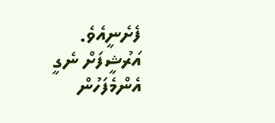ފެށެނީއެވެ.
އަރުޝީފަށް ނެގީ
އެންމެފަހުން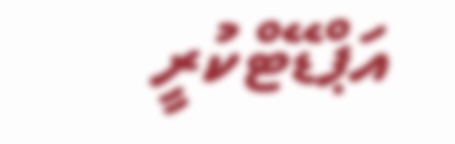އަޕްޑޭޓްކުރީ